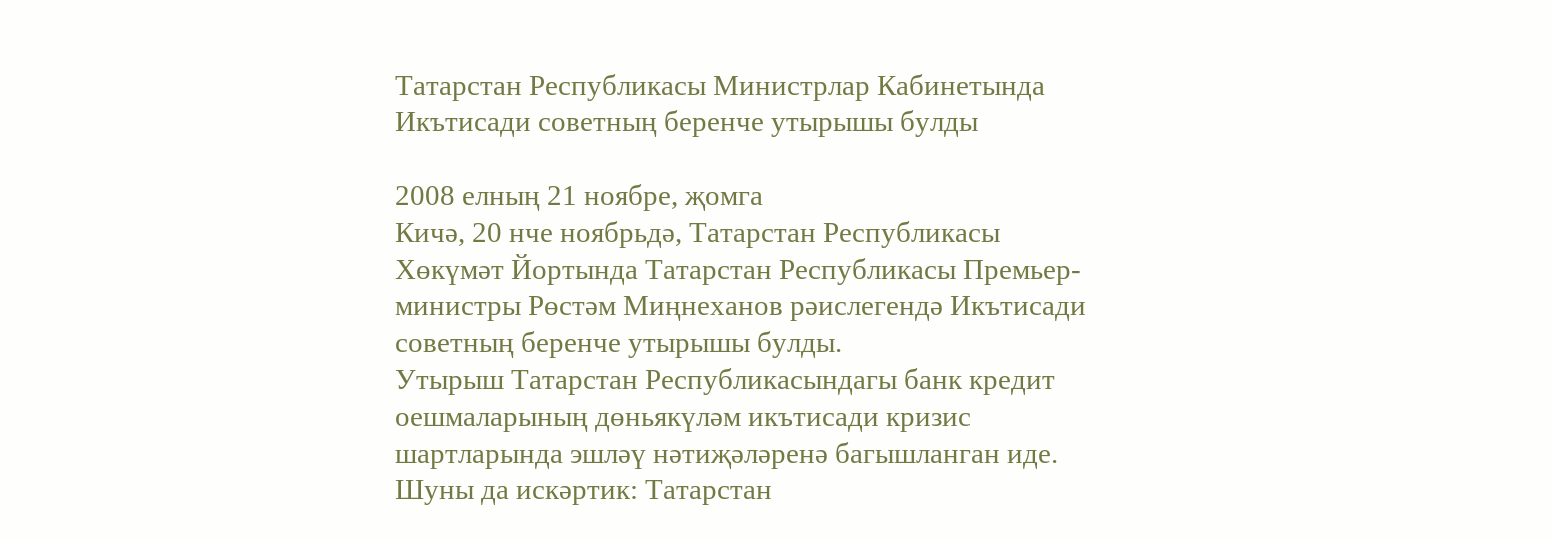Татарстан Республикасы Министрлар Кабинетында Икътисади советның беренче утырышы булды

2008 елның 21 ноябре, җомга
Кичә, 20 нче ноябрьдә, Татарстан Республикасы Хөкүмәт Йортында Татарстан Республикасы Премьер-министры Рөстәм Миңнеханов рәислегендә Икътисади советның беренче утырышы булды.
Утырыш Татарстан Республикасындагы банк кредит оешмаларының дөньякүләм икътисади кризис шартларында эшләү нәтиҗәләренә багышланган иде.
Шуны да искәртик: Татарстан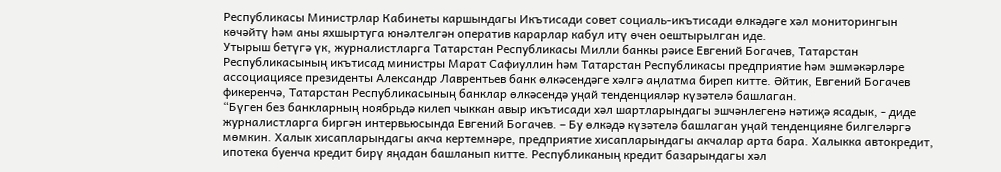Республикасы Министрлар Кабинеты каршындагы Икътисади совет социаль-икътисади өлкәдәге хәл мониторингын көчәйтү һәм аны яхшыртуга юнәлтелгән оператив карарлар кабул итү өчен оештырылган иде.
Утырыш бетүгә үк, журналистларга Татарстан Республикасы Милли банкы рәисе Евгений Богачев, Татарстан Республикасының икътисад министры Марат Сафиуллин һәм Татарстан Республикасы предприятие һәм эшмәкәрләре ассоциациясе президенты Александр Лаврентьев банк өлкәсендәге хәлгә аңлатма биреп китте. Әйтик, Евгений Богачев фикеренчә, Татарстан Республикасының банклар өлкәсендә уңай тенденцияләр күзәтелә башлаган.
“Бүген без банкларның ноябрьдә килеп чыккан авыр икътисади хәл шартларындагы эшчәнлегенә нәтиҗә ясадык, - диде журналистларга биргән интервьюсында Евгений Богачев. – Бу өлкәдә күзәтелә башлаган уңай тенденцияне билгеләргә мөмкин. Халык хисапларындагы акча кертемнәре, предприятие хисапларындагы акчалар арта бара. Халыкка автокредит, ипотека буенча кредит бирү яңадан башланып китте. Республиканың кредит базарындагы хәл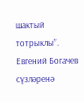шактый тотрыклы”.
Евгений Богачев сүзләренә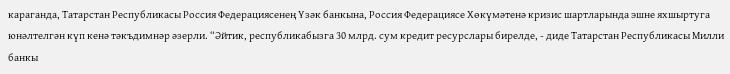караганда, Татарстан Республикасы Россия Федерациясенең Үзәк банкына, Россия Федерациясе Хөкүмәтенә кризис шартларында эшне яхшыртуга юнәлтелгән күп кенә тәкъдимнәр әзерли. “Әйтик, республикабызга 30 млрд. сум кредит ресурслары бирелде, - диде Татарстан Республикасы Милли банкы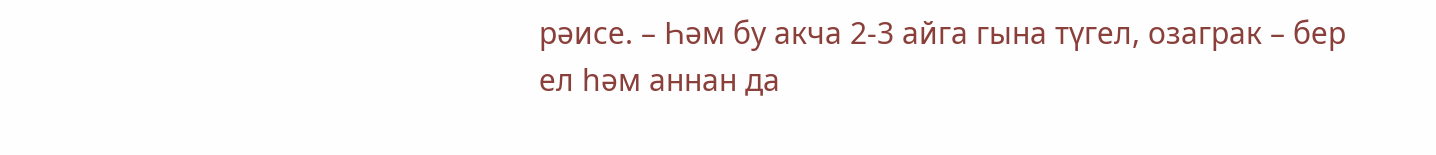рәисе. – Һәм бу акча 2-3 айга гына түгел, озаграк – бер ел һәм аннан да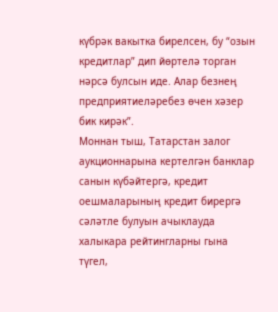күбрәк вакытка бирелсен, бу “озын кредитлар” дип йөртелә торган нәрсә булсын иде. Алар безнең предприятиеләребез өчен хәзер бик кирәк”.
Моннан тыш, Татарстан залог аукционнарына кертелгән банклар санын күбәйтергә, кредит оешмаларының кредит бирергә сәләтле булуын ачыклауда халыкара рейтингларны гына түгел,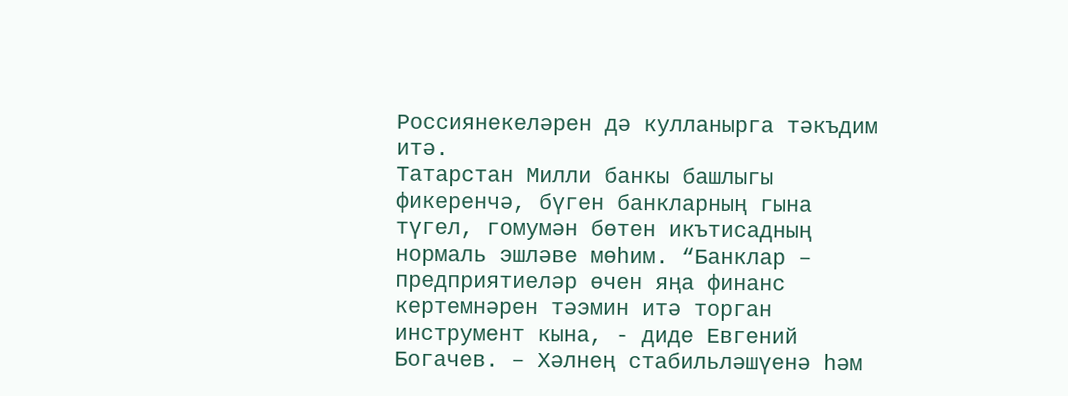Россиянекеләрен дә кулланырга тәкъдим итә.
Татарстан Милли банкы башлыгы фикеренчә, бүген банкларның гына түгел, гомумән бөтен икътисадның нормаль эшләве мөһим. “Банклар – предприятиеләр өчен яңа финанс кертемнәрен тәэмин итә торган инструмент кына, - диде Евгений Богачев. – Хәлнең стабильләшүенә һәм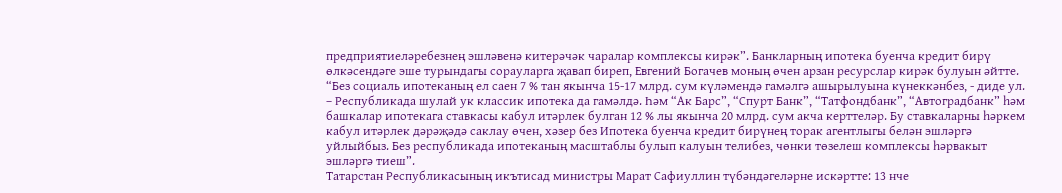предприятиеләребезнең эшләвенә китерәчәк чаралар комплексы кирәк”. Банкларның ипотека буенча кредит бирү өлкәсендәге эше турындагы сорауларга җавап биреп, Евгений Богачев моның өчен арзан ресурслар кирәк булуын әйтте. “Без социаль ипотеканың ел саен 7 % тан якынча 15-17 млрд. сум күләмендә гамәлгә ашырылуына күнеккәнбез, - диде ул. – Республикада шулай ук классик ипотека да гамәлдә. Һәм “Ак Барс”, “Спурт Банк”, “Татфондбанк”, “Автоградбанк” һәм башкалар ипотекага ставкасы кабул итәрлек булган 12 % лы якынча 20 млрд. сум акча керттеләр. Бу ставкаларны һәркем кабул итәрлек дәрәҗәдә саклау өчен, хәзер без Ипотека буенча кредит бирүнең торак агентлыгы белән эшләргә уйлыйбыз. Без республикада ипотеканың масштаблы булып калуын телибез, чөнки төзелеш комплексы һәрвакыт эшләргә тиеш”.
Татарстан Республикасының икътисад министры Марат Сафиуллин түбәндәгеләрне искәртте: 13 нче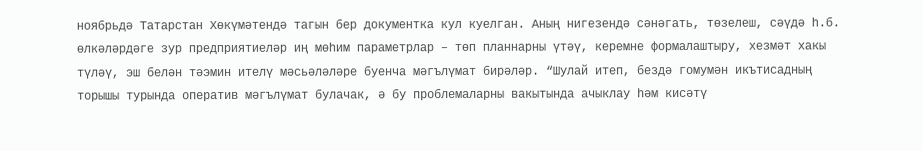ноябрьдә Татарстан Хөкүмәтендә тагын бер документка кул куелган. Аның нигезендә сәнәгать, төзелеш, сәүдә һ.б. өлкәләрдәге зур предприятиеләр иң мөһим параметрлар – төп планнарны үтәү, керемне формалаштыру, хезмәт хакы түләү, эш белән тәэмин ителү мәсьәләләре буенча мәгълүмат бирәләр. “Шулай итеп, бездә гомумән икътисадның торышы турында оператив мәгълүмат булачак, ә бу проблемаларны вакытында ачыклау һәм кисәтү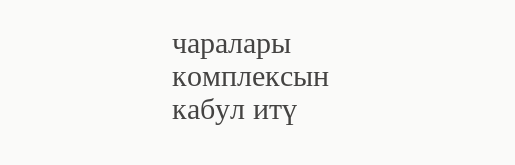чаралары комплексын кабул итү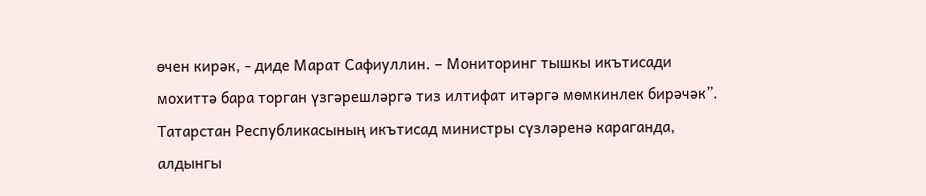өчен кирәк, - диде Марат Сафиуллин. – Мониторинг тышкы икътисади мохиттә бара торган үзгәрешләргә тиз илтифат итәргә мөмкинлек бирәчәк”.
Татарстан Республикасының икътисад министры сүзләренә караганда, алдынгы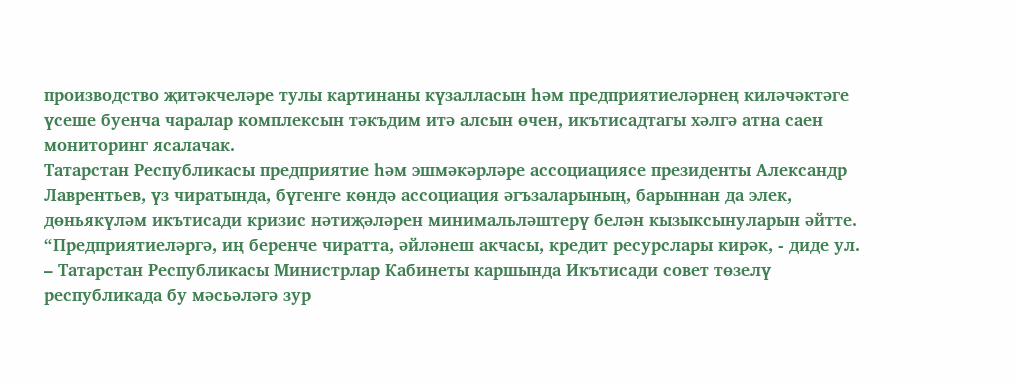производство җитәкчеләре тулы картинаны күзалласын һәм предприятиеләрнең киләчәктәге үсеше буенча чаралар комплексын тәкъдим итә алсын өчен, икътисадтагы хәлгә атна саен мониторинг ясалачак.
Татарстан Республикасы предприятие һәм эшмәкәрләре ассоциациясе президенты Александр Лаврентьев, үз чиратында, бүгенге көндә ассоциация әгъзаларының, барыннан да элек, дөньякүләм икътисади кризис нәтиҗәләрен минимальләштерү белән кызыксынуларын әйтте. “Предприятиеләргә, иң беренче чиратта, әйләнеш акчасы, кредит ресурслары кирәк, - диде ул. – Татарстан Республикасы Министрлар Кабинеты каршында Икътисади совет төзелү республикада бу мәсьәләгә зур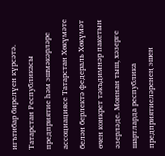игътибар бирелүен күрсәтә. Татарстан Республикасы предприятие һәм эшмәкәрләре ассоциациясе Татарстан Хөкүмәте белән берлектә федераль Хөкүмәт өчен конкрет тәкъдимнәр пакетын әзерләде. Моннан тыш, хәзерге шартларда республика предприятиеләренең эшен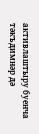активлаштыру буенча тәкъдимнәр дә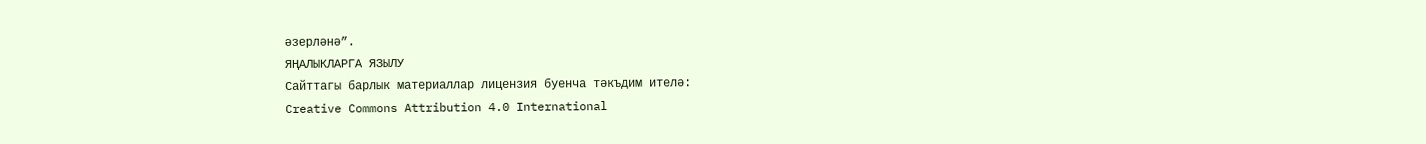әзерләнә”.
ЯҢАЛЫКЛАРГА ЯЗЫЛУ
Сайттагы барлык материаллар лицензия буенча тәкъдим ителә:
Creative Commons Attribution 4.0 International